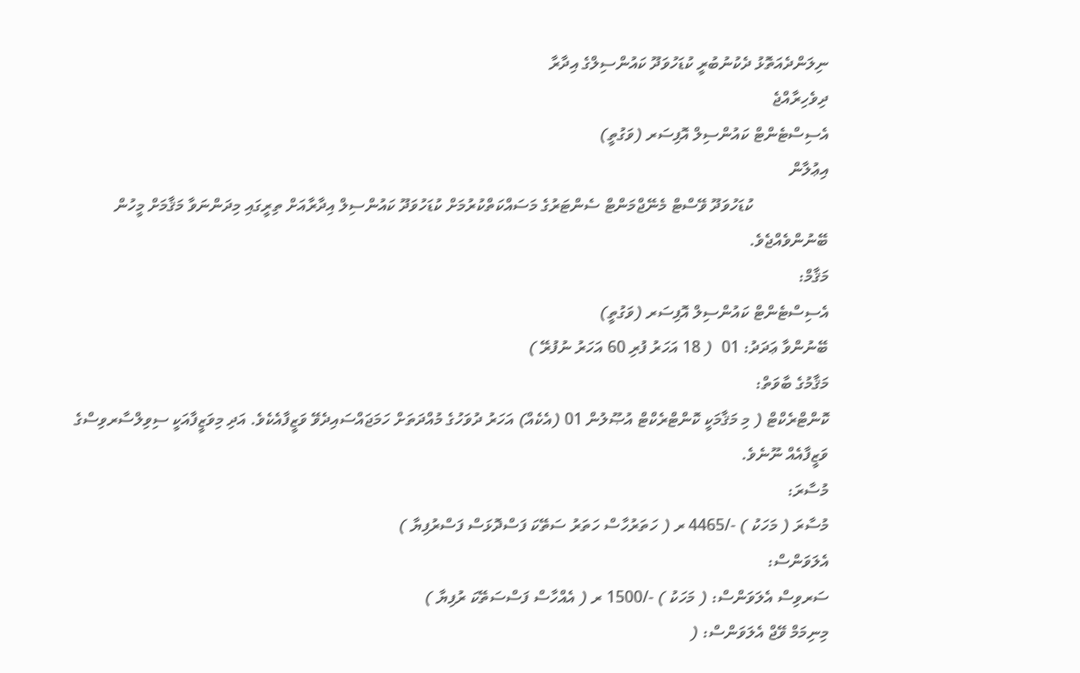ނިލަންދެއަތޮޅު ދެކުނުބުރީ ކުޑަހުވަދޫ ކައުންސިލްގެ އިދާރާ
ދިވެހިރާއްޖެ
އެސިސްޓެންޓް ކައުންސިލް އޮފިސަރ (ވަގުތީ)
އިޢުލާން
                  ކުޑަހުވަދޫ ވޭސްޓް މެނޭޖްމަންޓް ސެންޓަރުގެ މަސައްކަތްކުރުމަށް ކުޑަހުވަދޫ ކައުންސިލް އިދާރާއަށް ތިރީގައި މިދަންނަވާ މަޤާމަށް މީހުން ބޭނުންވެއްޖެވެ.
މަޤާމް:
އެސިސްޓެންޓް ކައުންސިލް އޮފިސަރ (ވަގުތީ)
ބޭނުންވާ ޢަދަދު: 01  ( 18 އަހަރު ފުރި 60 އަހަރު ނުފުރޭ )
މަޤާމުގެ ބާވަތް:
ކޮންޓްރެކްޓް ( މި މަޤާމަކީ ކޮންޓްރެކްޓް އުޞޫލުން 01 (އެކެއް) އަހަރު ދުވަހުގެ މުއްދަތަށް ހަމަޖައްސައިދެވޭ ވަޒީފާއެކެވެ. އަދި މިވަޒީފާއަކީ ސިވިލްސާރވިސްގެ ވަޒީފާއެއް ނޫނެވެ.
މުސާރަ:
މުސާރަ ( މަހަކު ) -/4465 ރ ( ހަތަރުހާސް ހަތަރު ސަތޭކަ ފަސްދޮޅަސް ފަސްރުފިޔާ )
އެލަވަންސް:
ސަރވިސް އެލަވަންސް: ( މަހަކު ) -/1500 ރ ( އެއްހާސް ފަސްސަތޭކަ ރުފިޔާ )
މިނިމަމް ވޭޖް އެލަވަންސް: (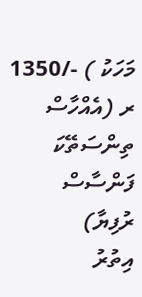މަހަކު ) -/1350 ރ (އެއްހާސް ތިންސަތޭކަ ފަންސާސް ރުފިޔާ)
އިތުރު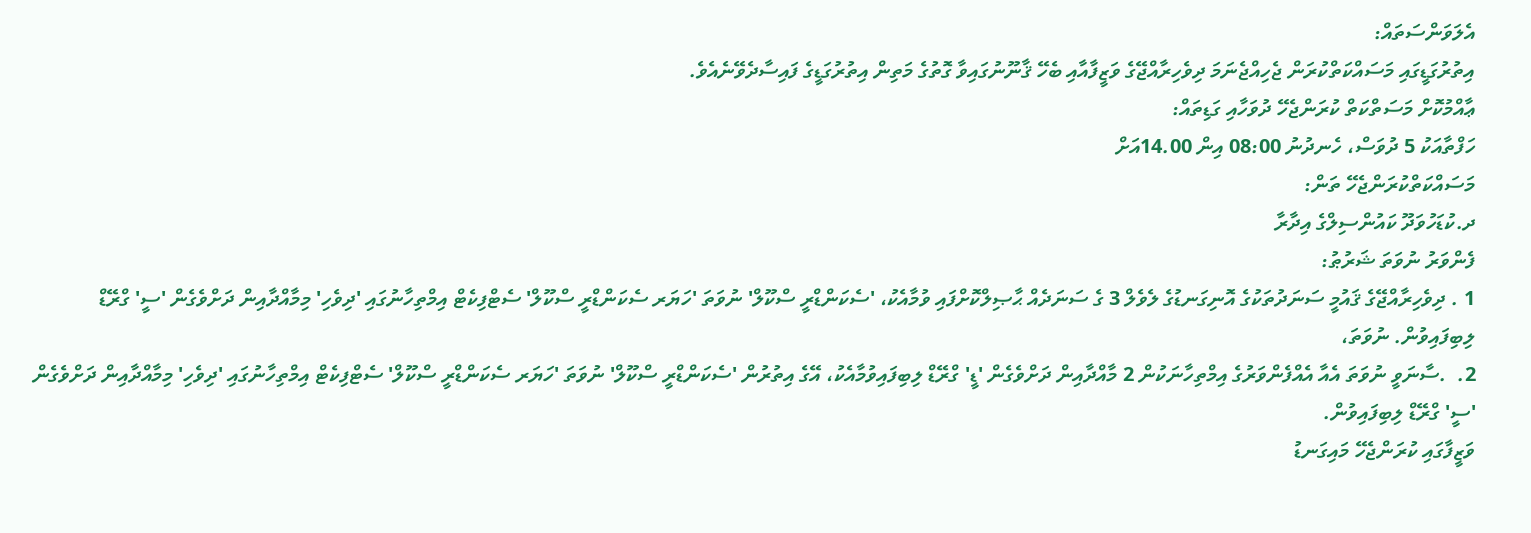އެލަވަންސަތައް:
އިތުރުގަޑީގައި މަސައްކަތްކުރަން ޖެހިއްޖެނަމަ ދިވެހިރާއްޖޭގެ ވަޒީފާއާއި ބެހޭ ޤާނޫނުގައިވާ ގޮތުގެ މަތިން އިތުރުގަޑީގެ ފައިސާދެވޭނެއެވެ.
ޢާއްމުކޮށް މަސަތްކަތް ކުރަންޖެހޭ ދުވަހާއި ގަޑިތައް:
ހަފްތާއަކު 5 ދުވަސް، ހެނދުނު 08:00 އިން 14.00އަށް
މަސައްކަތްކުރަންޖެހޭ ތަން:
ދ.ކުޑަހުވަދޫ ކައުންސިލްގެ އިދާރާ
ފެންވަރު ނުވަތަ ޝަރުޠު:
1 . ދިވެހިރާއްޖޭގެ ޤައުމީ ސަނަދުތަކުގެ އޮނިގަނޑުގެ ލެވެލް 3 ގެ ސަނަދެއް ޙާޞިލްކޮށްފައި ވުމާއެކު، 'ސެކަންޑްރީ ސްކޫލް' ނުވަތަ 'ހަޔަރ ސެކަންޑްރީ ސްކޫލް' ސެޓްފިކެޓް އިމްތިހާނުގައި 'ދިވެހި' މިމާއްދާއިން ދަށްވެގެން 'ސީ' ގްރޭޑް ލިބިފައިވުން. ނުވަތަ،
2.  .ސާނަވީ ނުވަތަ އެއާ އެއްފެންވަރުގެ އިމްތިހާނަކުން 2 މާއްދާއިން ދަށްވެގެން 'ޑީ' ގްރޭޑް ލިބިފައިވުމާއެކު، އޭގެ އިތުރުން 'ސެކަންޑްރީ ސްކޫލް' ނުވަތަ 'ހަޔަރ ސެކަންޑްރީ ސްކޫލް' ސެޓްފިކެޓް އިމްތިހާނުގައި 'ދިވެހި' މިމާއްދާއިން ދަށްވެގެން 'ސީ' ގްރޭޑް ލިބިފައިވުން.
ވަޒީފާގައި ކުރަންޖެހޭ މައިގަނޑު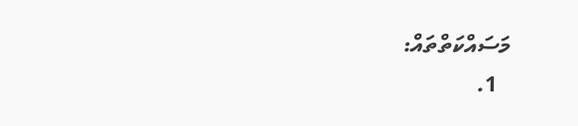މަސައްކަތްތައް:
  1.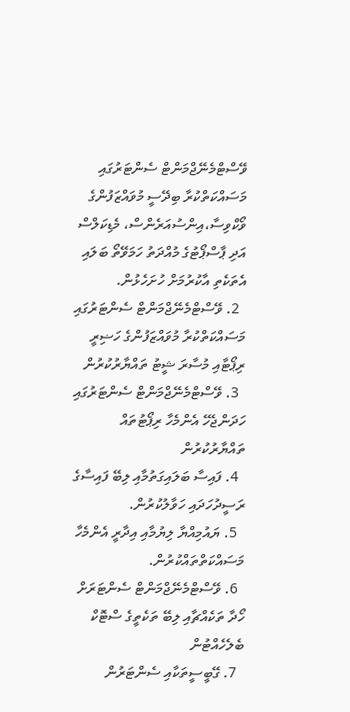ވޭސްޓްމެނޭޖްމަންޓް ސެންޓަރުގައި މަސައްކަތްކުރާ ބިދޭސީ މުވައްޒަފުންގެ ވޯކްވިސާ،އިންސުއަރެންސް، މެޑިކަލްސް އަދި ޕާސްޕޯޓުގެ މުއްދަތު ހަމަވޭތޯ ބަލައި އެތަކެތި އާކުރުމަށް ހުށަހެޅުން.
  2. ވޭސްޓްމެނޭޖްމަންޓް ސެންޓަރުގައި މަސައްކަތްކުރާ މުވައްޒަފުންގެ ހަޟިރީ ރިޕޯޓާއި މުސާރަ ޝީޓު ތައްޔާރުކުރުން
  3. ވޭސްޓްމެނޭޖްމަންޓް ސެންޓަރުގައި ހަދަންޖެހޭ އެންމެހާ ރިޕޯޓުތައް ތައްޔާރުކުރުން
  4. ފައިސާ ބަލައިގަތުމާއި ލިބޭ ފައިސާގެ ރަސީދުހަދައި ހަވާލުކުރުން.
  5. ޔައުމިއްޔާ ލިޔުމާއި އިދާރީ އެންމެހާ މަސައްކަތްތައްކުރުން.
  6. ވޭސްޓްމެނޭޖްމަންޓް ސެންޓަރަށް ހޯދާ ތަކެއްޗާއި ލިބޭ ތަކެތީގެ ސްޓޮކް ބެލެހެއްޓުން
  7. ގޭބީސީތަކާއި ސެންޓަރުން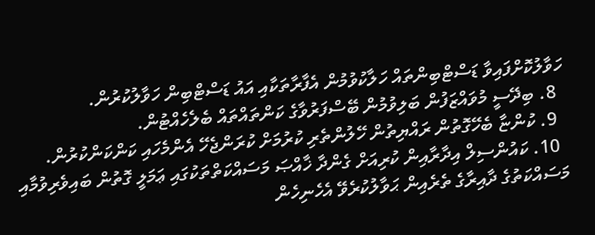ހަވާލުކޮށްފައިވާ ޑަސްޓްބިންތައް ހަލާކުވުމުން އެފާރާތަކާއި އައު ޑަސްޓްބިން ހަވާލުކުރުން.
  8. ބިދޭސީ މުވައްޒަފުން ބަލިވުމުން ބޭސްފަރުވާގެ ކަންތައްތައް ބެލެހެއްޓުން.
  9. ކުންޏާ ބެހޭގޮތުން ރައްޔިތުން ހޭލުންތެރި ކުރުމަށް ކުރަންޖެހޭ އެންމެހައި ކަންކަންކުރުން.
  10. ކައުންސިލް އިދާރާއިން ކުރިއަށް ގެންދާ ޚާއްޞަ މަސައްކަތްތަކުގައި ޢަމަލީ ގޮތުން ބައިވެރިވުމާއި މަސައްކަތުގެ ދާއިރާގެ ތެރެއިން ޙަވާލުކުރެވޭ އެހެނިހެން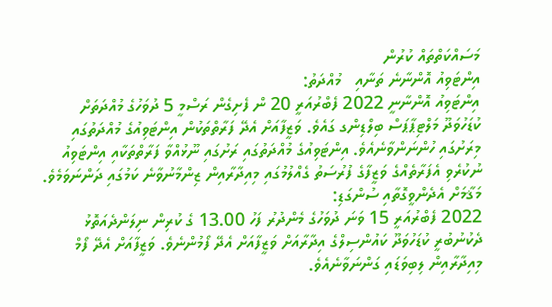މަސައްކަތްތައް ކުރުން
އިންޓަވިއު އޮންނާނެ ތަނާއި   މުއްދަތު:
އިންޓަވިއު އޮންނާނީ 2022 ފެބްރުއަރީ 20 ން ފެށިގެން ރަސްމީ 5 ދުވަހުގެ މުއްދަތަށް  ކުޑަހުވަދޫ މަލްޓިޕާޕަސް ބިލްޑިންގ ގައެވެ. ވަޒީފާއަށް އެދޭ ފަރާތްތަކުން އިންޓަވިއުގެ މުއްދަތުގައި މިރަށުގައި ހުންނަންވާނެއެވެ. އިންޓަވިއުގެ މުއްދަތުގައި ރަށުގައި ނޫޅުއްވާ ފަރާތްތަކާއި އިންޓަވިއު ނުކުރެވި އެފަރާތެއްގެ ވަޒީފާގެ ފުރުސަތު ގެއްލުމުގައި މިއިދާރާއިން ޒިންމާނުވާނެ ކަމުގައި ދަންނަވަމެވެ.
މަޤާމަށް އެދެންވީގޮތާއި ސުންގަޑި:
2022 ފެބްރުއަރީ 15 ވަނަ ދުވަހުގެ މެންދުރު ފަހު 13.00 ގެ ކުރިން ނިލަންދެއަތޮޅު ދެކުނުބުރީ ކުޑަހުވަދޫ ކައުންސިލްގެ އިދާރާއަށް ވަޒީފާއަށް އެދޭ ފޯމުންނެވެ. ވަޒީފާއަށް އެދޭ ފޯމް މިއިދާރާއިން ލިބިވަޑައި ގަންނަވާނެއެވެ.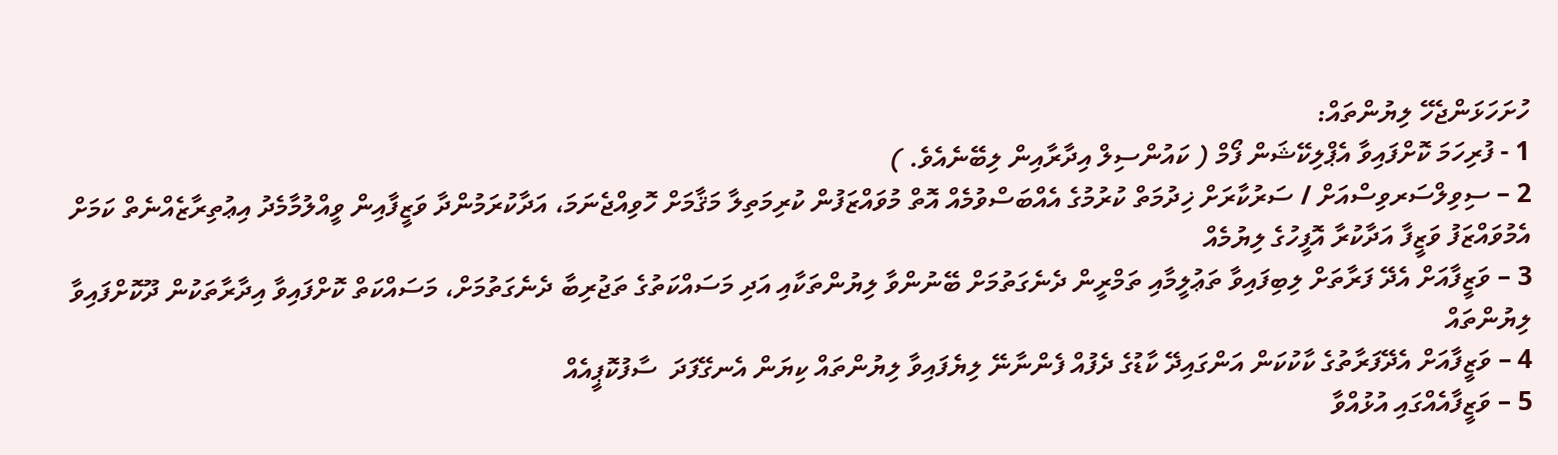ހުށަހަޅަންޖެހޭ ލިޔުންތައް:
1 - ފުރިހަމަ ކޮށްފައިވާ އެޕްލިކޭޝަން ފޯމް ( ކައުންސިލް އިދާރާއިން ލިބޭނެއެވެ. )
2 – ސިވިލްސަރވިސްއަށް / ސަރުކާރަށް ޚިދުމަތް ކުރުމުގެ އެއްބަސްވުމެއް އޮތް މުވައްޒަފުން ކުރިމަތިލާ މަޤާމަށް ހޮވިއްޖެނަމަ، އަދާކުރަމުންދާ ވަޒީފާއިން ވީއްލުމާމެދު އިޢުތިރާޒެއްނެތް ކަމަށް އެމުވައްޒަފު ވަޒީފާ އަދާކުރާ އޮފީހުގެ ލިޔުމެއް
3 – ވަޒީފާއަށް އެދޭ ފަރާތަށް ލިބިފައިވާ ތަޢުލީމާއި ތަމްރީން ދެނެގަތުމަށް ބޭނުންވާ ލިޔުންތަކާއި އަދި މަސައްކަތުގެ ތަޖުރިބާ ދެނެގަތުމަށް، މަސައްކަތް ކޮށްފައިވާ އިދާރާތަކުން ދޫކޮށްފައިވާ ލިޔުންތައް
4 – ވަޒީފާއަށް އެދޭފަރާތުގެ ކާކުކަން އަންގައިދޭ ކާޑުގެ ދެފުއް ފެންނާނޭ ލިޔެފައިވާ ލިޔުންތައް ކިޔަން އެނގޭފަދަ  ސާފުކޮޕީއެއް
5 – ވަޒީފާއެއްގައި އުޅުއްވާ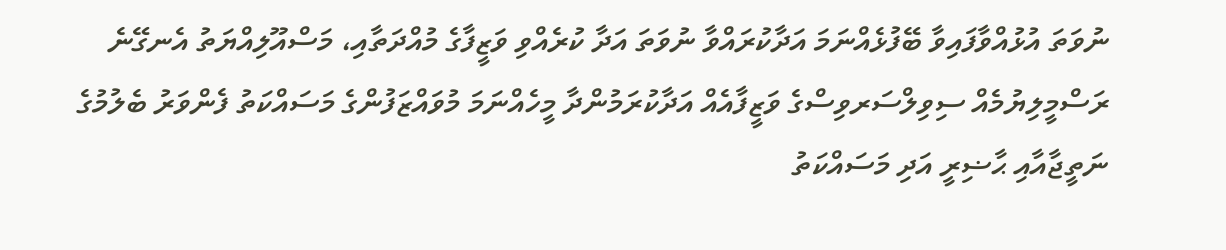ނުވަތަ އުޅުއްވާފައިވާ ބޭފުޅެއްނަމަ އަދާކުރައްވާ ނުވަތަ އަދާ ކުރެއްވި ވަޒީފާގެ މުއްދަތާއި، މަސްއޫލިއްޔަތު އެނގޭނެ ރަސްމީލިޔުމެއް ސިވިލްސަރވިސްގެ ވަޒީފާއެއް އަދާކުރަމުންދާ މީހެއްނަމަ މުވައްޒަފުންގެ މަސައްކަތު ފެންވަރު ބެލުމުގެ ނަތީޖާއާއި ޙާޟިރީ އަދި މަސައްކަތު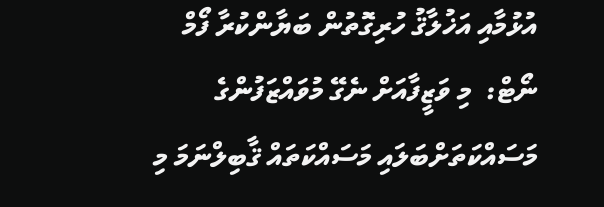އުޅުމާއި އަޚުލާޤު ހުރިގޮތުން ބަޔާންކުރާ ފޯމް
ނޯޓް:  މި ވަޒީފާއަށް ނެގޭ މުވައްޒަފުންގެ މަސައްކަތަށްބަލައި މަސައްކަތައް ޤާބިލްނަމަ މި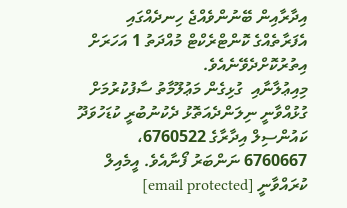އިދާރާއިން ބޭނުންވެއްޖެ ހިނދެއްގައި އެފަރާތެއްގެ ކޮންޓްރެކްޓް މުއްދަތު 1 އަހަރަށް އިތުރުކޮށްދެވޭނެއެވެ.
މިއިޢުލާނާއި  ގުޅިގެން މަޢުލޫމާތު ސާފުކުރުމަށް ގުޅުއްވާނީ ނިލަންދެއަތޮޅު ދެކުނުބުރީ ކުޑަހުވަދޫ ކައުންސިލް އިދާރާގެ 6760522، 6760667 ނަންބަރު ފޯނާއެވެ. އީމެއިލް ކުރައްވާނީ [email protected]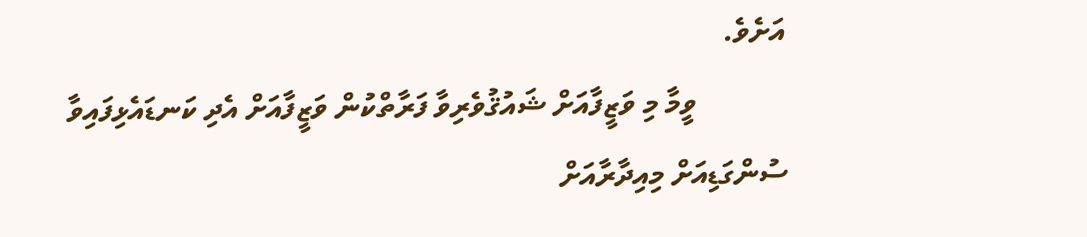އަށެވެ.
            ވީމާ މި ވަޒީފާއަށް ޝައުޤުވެރިވާ ފަރާތްކުން ވަޒީފާއަށް އެދި ކަނޑައެޅިފައިވާ ސުންގަޑިއަށް މިއިދާރާއަށް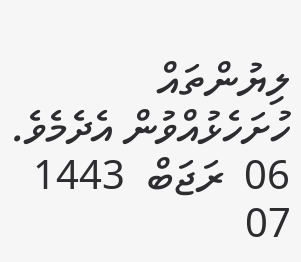ލިޔުންތައް ހުށަހެޅުއްވުން އެދެމެވެ.
06  ރަޖަބް  1443
07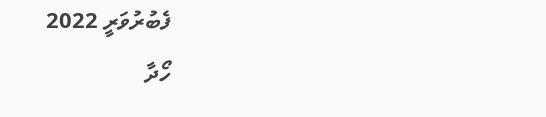ފެބުރުވަރީ 2022
ހޯދާ